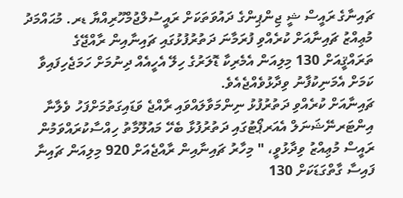ޗައިނާގެ ރައީސް ޝީ ޖިންޕިންގެ ދައުވަތަކަށް ރައީސުލްޖުމްހޫރިއްޔާ ޑރ. މުޙައްމަދު މުޢިއްޒު ޗައިނާއަށް ކުރެއްވި ފުރަމާނަ ދަތުރުފުޅުގައި ޗައިނާއިން ރާއްޖޭގެ ތަރައްޤީއަށް 130 މިލިއަން އެމެރިކާ ޑޮލަރުގެ ހިލޭ އެހީއެއް ދިނުމަށް ހަމަޖެހިފައިވާ ކަމަށް އެމަނިކުފާނު ވިދާޅުވެއްޖެއެވެ.
ޗައިނާއަށް ކުރެއްވި ދަތުރުފުޅު ނިންމަވާލައްވައި ރާއްޖެ ވަޑައިގަތުމަށްފަހު ވެލާނާ އިންޓަރނޭޝަނަލް އެއަރޕޯޓުގައި ދަތުރުފުޅާ ބެހޭ މައުލޫމާތު ހިއްސާކުރައްވަމުން ރައީސް މުޢިއްޒު ވިދާޅުވީ، " މިހާރު ޗައިނާއިން ރާއްޖެއަށް 920 މިލިއަން ޗައިނާ ފައިސާ ގާތްގަޑަކަށް 130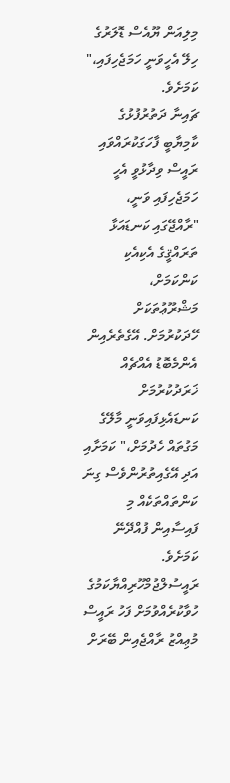މިލިއަން ޔޫއެސް ޑޮލަރުގެ ހިލޭ އެހީވަނީ ހަމަޖެހިފައި،" ކަމަށެވެ.
ޗައިނާ ދަތުރުފުޅުގެ ކާމިޔާބީ ފާހަގަކުރައްވައި ރައީސް ވިދާޅުވީ އެހީ ހަމަޖެހިފައި ވަނީ، "ރާއްޖޭގައި ކަނޑައަޅާ ތަރައްޤީގެ އެކިއެކި ކަންކަމަށް، މަޝްރޫޢުތަކަށް ހޭދަކުރުމަށް. އޭގެތެރެއިން އެންމެބޮޑު އެއްޗެއް ޚަރަދުކުރުމަށް ކަނޑައެޅިފައިވަނީ މާލޭގެ މަގުތައް ހެދުމަށް،" ކަމަށާއި އަދި އޭގެއިތުރުންވެސް ގިނަ ކަންތައްތަކެއް މި ފައިސާއިން ފުއްދޭނޭ ކަމަށެވެ.
ރައީސުލްޖުމްހޫރިއްޔާކަމުގެ ހުވާކުރެއްވުމަށް ފަހު ރައީސް މުޢިއްޒު ރާއްޖެއިން ބޭރަށް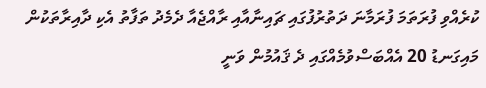ކުރެއްވި ފުރަތަމަ ފުރަމާނަ ދަތުރުފުގައި ޗައިނާއާއި ރާއްޖެއާ ދެމެދު ތަފާތު އެކި ދާއިރާތަކުން މައިގަނޑު 20 އެއްބަސްވުމެއްގައި ދެ ޤައުމުން ވަނީ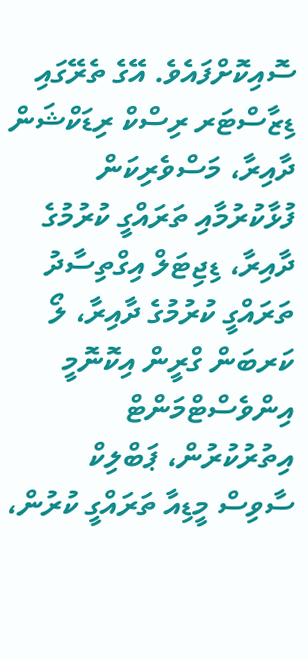ސޮއިކޮށްފައެވެ. އޭގެ ތެރޭގައި ޑިޒާސްޓަރ ރިސްކް ރިޑަކްޝަން ދާއިރާ، މަސްވެރިކަން ފުޅާކުރުމާއި ތަރައްގީ ކުރުމުގެ ދާއިރާ، ޑިޖިޓަލް އިގްތިސާދު ތަރައްގީ ކުރުމުގެ ދާއިރާ، ލޯ ކަރބަން ގްރީން އިކޮނޮމީ އިންވެސްޓްމަންޓް އިތުރުކުރުން، ޕަބްލިކް ސާވިސް މީޑިއާ ތަރައްގީ ކުރުން،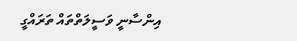އިންސާނީ ވަސީލަތްތައް ތަރައްގީ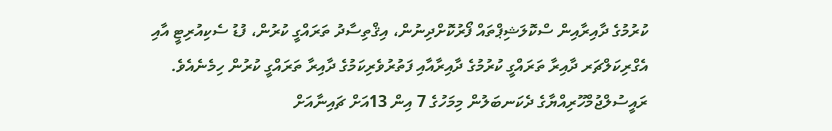ކުރުމުގެ ދާއިރާއިން ސްކޮލަޝިޕްތައް ފޯރުކޮށްދިނުން، އިޤްތިސާދު ތަރައްގީ ކުރުން، ފުޑު ސެކިއުރިޓީ އާއި އެގްރިކަލްޗަރ ދާއިރާ ތަރައްގީ ކުރުމުގެ ދާއިރާއާއި ފަތުރުވެރިކަމުގެ ދާއިރާ ތަރައްގީ ކުރުން ހިމެނެއެވެ.
ރައީސުލްޖުމްހޫރިއްޔާގެ ދެކަނބަލުން މިމަހުގެ 7 އިން 13އަށް ޗައިނާއަށް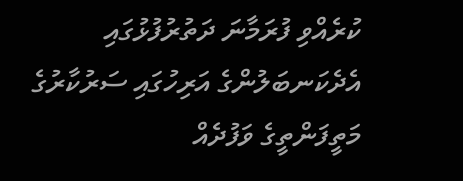ކުރެއްވި ފުރަމާނަ ދަތުރުފުޅުގައި އެދެކަނބަލުންގެ އަރިހުގައި ސަރުކާރުގެ މަތީފަންތީގެ ވަފުދެއް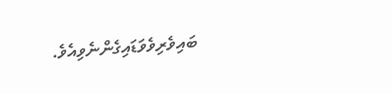ބައިވެރިވެވަޑައިގެންނެވިއެވެ.